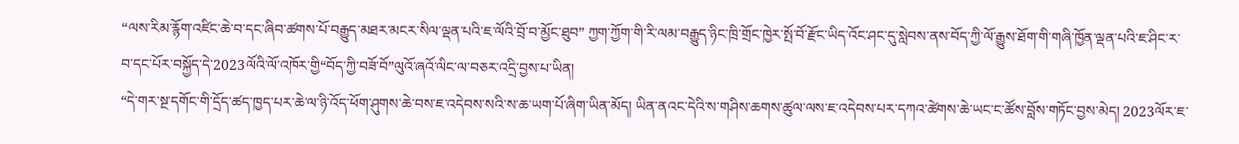“ལས་རིམ་རྙོག་འཛིང་ཆེ་བ་དང་ཞིབ་ཚགས་པོ་བརྒྱུད་མཐར་མངར་སིལ་ལྡན་པའི་ཇ་ལོའི་བྲོ་བ་མྱོང་ཐུབ” ཀྱག་ཀྱོག་གི་རི་ལམ་བརྒྱུད་ཉིང་ཁྲི་གྲོང་ཁྱེར་སྤོ་བོ་རྫོང་ཡིད་འོང་ཤང་དུ་སླེབས་ནས་བོད་ཀྱི་ལོ་རྒྱུས་ཐོག་གི་གཞི་ཁྱོན་ལྡན་པའི་ཇ་ཤིང་ར་བ་དང་པོར་བསྐྱོད་དེ་2023ལོའི་ལོ་འཁོར་གྱི“བོད་ཀྱི་བཟོ་བོ”ལུའོ་ཞའོ་ལིང་ལ་བཅར་འདྲི་བྱས་པ་ཡིན།
“དེ་གར་སྔ་དགོང་གི་དྲོད་ཚད་ཁྱད་པར་ཆེ་ལ་ཉི་འོད་ཕོག་ཤུགས་ཆེ་བས་ཇ་འདེབས་སའི་ས་ཆ་ཡག་པོ་ཞིག་ཡིན་མོད། ཡིན་ནའང་དེའི་ས་གཤིས་ཆགས་ཚུལ་ལས་ཇ་འདེབས་པར་དཀའ་ཚེགས་ཆེ་ཡང་ང་ཚོས་བློས་གཏོང་བྱས་མེད། 2023ལོར་ཇ་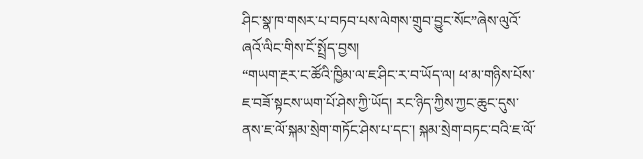ཤིང་སྣ་ཁ་གསར་པ་བཏབ་པས་ལེགས་གྲུབ་བྱུང་སོང”ཞེས་ལུའོ་ཞའོ་ལིང་གིས་ངོ་སྤྲོད་བྱས།
“གཡག་རྔར་ང་ཚོའི་ཁྱིམ་ལ་ཇ་ཤིང་ར་བ་ཡོད་ལ། ཕ་མ་གཉིས་པོས་ཇ་བཟོ་སྟངས་ཡག་པོ་ཤེས་ཀྱི་ཡོད། རང་ཉིད་ཀྱིས་ཀྱང་ཆུང་དུས་ནས་ཇ་ལོ་སྐམ་སྲེག་གཏོང་ཤེས་པ་དང་། སྐམ་སྲེག་བཏང་བའི་ཇ་ལོ་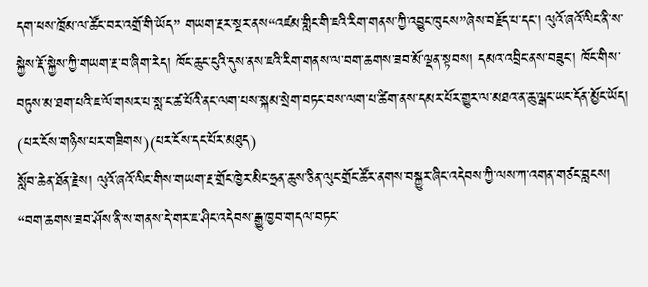དག་ཕས་ཁྲོམ་ལ་ཚོང་བར་འགྲོ་གི་ཡོད” གཡག་རྔར་སྔར་ནས“འཛམ་གླིང་གི་ཇའི་རིག་གནས་ཀྱི་འབྱུང་ཁུངས”ཞེས་བརྗོད་པ་དང་། ལུའོ་ཞའོ་ལིང་ནི་ས་སྐྱེས་རྡོ་སྐྱེས་ཀྱི་གཡག་རྔ་བ་ཞིག་རེད། ཁོང་ཆུང་ངུའི་དུས་ནས་ཇའི་རིག་གནས་ལ་བག་ཆགས་ཟབ་མོ་ལྡན་སྟབས། དམའ་འབྲིང་ནས་བཟུང་། ཁོང་གིས་བཏུས་མ་ཐག་པའི་ཇ་ལོ་གསར་པ་སླ་ང་ཚ་པོའི་ནང་ལག་པས་སྐམ་སྲེག་བཏང་བས་ལག་པ་ཚིག་ནས་དམར་པོར་གྱུར་ལ་མཐའ་ན་ཆུ་ལྒང་ཡང་དོན་མྱོང་ཡོད།
(པར་ངོས་གཉིས་པར་གཟིགས)(པར་ངོས་དང་པོར་མཐུད)
སློབ་ཆེན་ཐོན་རྗེས། ལུའོ་ཞའོ་ལིང་གིས་གཡག་རྔ་གྲོང་ཁྱེར་མིང་ཧྲན་ཆུས་ཅིན་ལུང་གྲོང་ཚོར་ནགས་བསྐྱུར་ཞིང་འདེབས་ཀྱི་ལས་ཀ་འགན་གཙང་བླངས། “བག་ཆགས་ཟབ་ཤོས་ནི་ས་གནས་དེ་གར་ཇ་ཤིང་འདེབས་རྒྱུ་ཁྱབ་གདལ་བཏང་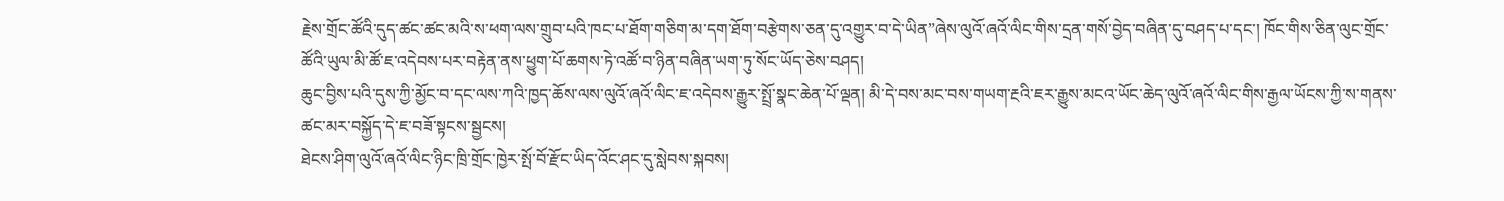རྗེས་གྲོང་ཚོའི་དུད་ཚང་ཚང་མའི་ས་ཕག་ལས་གྲུབ་པའི་ཁང་པ་ཐོག་གཅིག་མ་དག་ཐོག་བརྩེགས་ཅན་དུ་འགྱུར་བ་དེ་ཡིན”ཞེས་ལུའོ་ཞའོ་ལིང་གིས་དྲན་གསོ་བྱེད་བཞིན་དུ་བཤད་པ་དང་། ཁོང་གིས་ཅིན་ལུང་གྲོང་ཚོའི་ཡུལ་མི་ཚོ་ཇ་འདེབས་པར་བརྟེན་ནས་ཕྱུག་པོ་ཆགས་ཏེ་འཚོ་བ་ཉིན་བཞིན་ཡག་ཏུ་སོང་ཡོད་ཅེས་བཤད།
ཆུང་བྱིས་པའི་དུས་ཀྱི་མྱོང་བ་དང་ལས་ཀའི་ཁྱད་ཆོས་ལས་ལུའོ་ཞའོ་ལིང་ཇ་འདེབས་རྒྱུར་སྤྲོ་སྣང་ཆེན་པོ་ལྡན། མི་དེ་བས་མང་བས་གཡག་རྔའི་ཇར་རྒྱུས་མངའ་ཡོང་ཆེད་ལུའོ་ཞའོ་ལིང་གིས་རྒྱལ་ཡོངས་ཀྱི་ས་གནས་ཚང་མར་བསྐྱོད་དེ་ཇ་བཟོ་སྟངས་སྦྱངས།
ཐེངས་ཤིག་ལུའོ་ཞའོ་ལིང་ཉིང་ཁྲི་གྲོང་ཁྱེར་སྤོ་བོ་རྫོང་ཡིད་འོང་ཤང་དུ་སླེབས་སྐབས།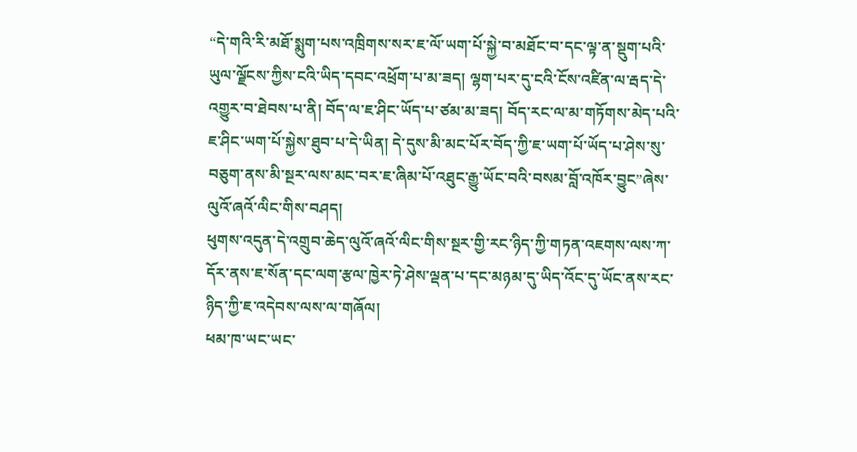“དེ་གའི་རི་མཐོ་སྨུག་པས་འཁྲིགས་སར་ཇ་ལོ་ཡག་པོ་སྐྱེ་བ་མཐོང་བ་དང་ལྟ་ན་སྡུག་པའི་ཡུལ་ལྗོངས་ཀྱིས་ངའི་ཡིད་དབང་འཕྲོག་པ་མ་ཟད། ལྷག་པར་དུ་ངའི་ངོས་འཛིན་ལ་རྦད་དེ་འགྱུར་བ་ཐེབས་པ་ནི། བོད་ལ་ཇ་ཤིང་ཡོད་པ་ཙམ་མ་ཟད། བོད་རང་ལ་མ་གཏོགས་མེད་པའི་ཇ་ཤིང་ཡག་པོ་སྐྱེས་ཐུབ་པ་དེ་ཡིན། དེ་དུས་མི་མང་པོར་བོད་ཀྱི་ཇ་ཡག་པོ་ཡོད་པ་ཤེས་སུ་བཅུག་ནས་མི་སྔར་ལས་མང་བར་ཇ་ཞིམ་པོ་འཐུང་རྒྱུ་ཡོང་བའི་བསམ་བློ་འཁོར་བྱུང”ཞེས་ལུའོ་ཞའོ་ལིང་གིས་བཤད།
ཕུགས་འདུན་དེ་འགྲུབ་ཆེད་ལུའོ་ཞའོ་ལིང་གིས་སྔར་གྱི་རང་ཉིད་ཀྱི་གཏན་འཇགས་ལས་ཀ་དོར་ནས་ཇ་སོན་དང་ལག་རྩལ་ཁྱེར་ཏེ་ཤེས་ལྡན་པ་དང་མཉམ་དུ་ཡིད་འོང་དུ་ཡོང་ནས་རང་ཉིད་ཀྱི་ཇ་འདེབས་ལས་ལ་གཞོལ།
ཕམ་ཁ་ཡང་ཡང་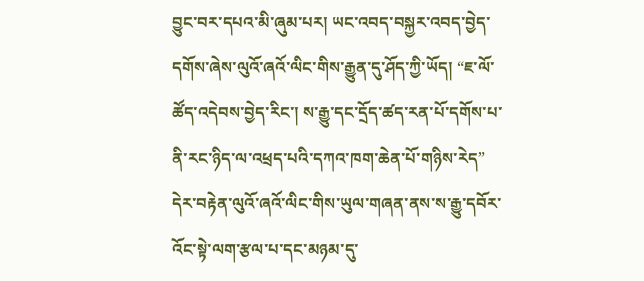བྱུང་བར་དཔའ་མི་ཞུམ་པར། ཡང་འབད་བསྐྱར་འབད་བྱེད་དགོས་ཞེས་ལུའོ་ཞའོ་ལིང་གིས་རྒྱུན་དུ་ཤོད་ཀྱི་ཡོད། “ཇ་ལོ་ཚོད་འདེབས་བྱེད་རིང་། ས་རྒྱུ་དང་དྲོད་ཚད་རན་པོ་དགོས་པ་ནི་རང་ཉིད་ལ་འཕྲད་པའི་དཀའ་ཁག་ཆེན་པོ་གཉིས་རེད” དེར་བརྟེན་ལུའོ་ཞའོ་ལིང་གིས་ཡུལ་གཞན་ནས་ས་རྒྱུ་དབོར་འོང་སྟེ་ལག་རྩལ་པ་དང་མཉམ་དུ་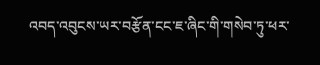འབད་འབུངས་ཡར་བརྩོན་ངང་ཇ་ཞིང་གི་གསེབ་ཏུ་ཕར་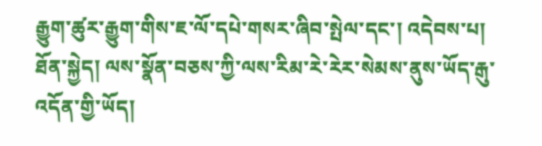རྒྱུག་ཚུར་རྒྱུག་གིས་ཇ་ལོ་དཔེ་གསར་ཞིབ་སྤེལ་དང་། འདེབས་པ། ཐོན་སྐྱེད། ལས་སྣོན་བཅས་ཀྱི་ལས་རིམ་རེ་རེར་སེམས་ནུས་ཡོད་རྒུ་འདོན་གྱི་ཡོད།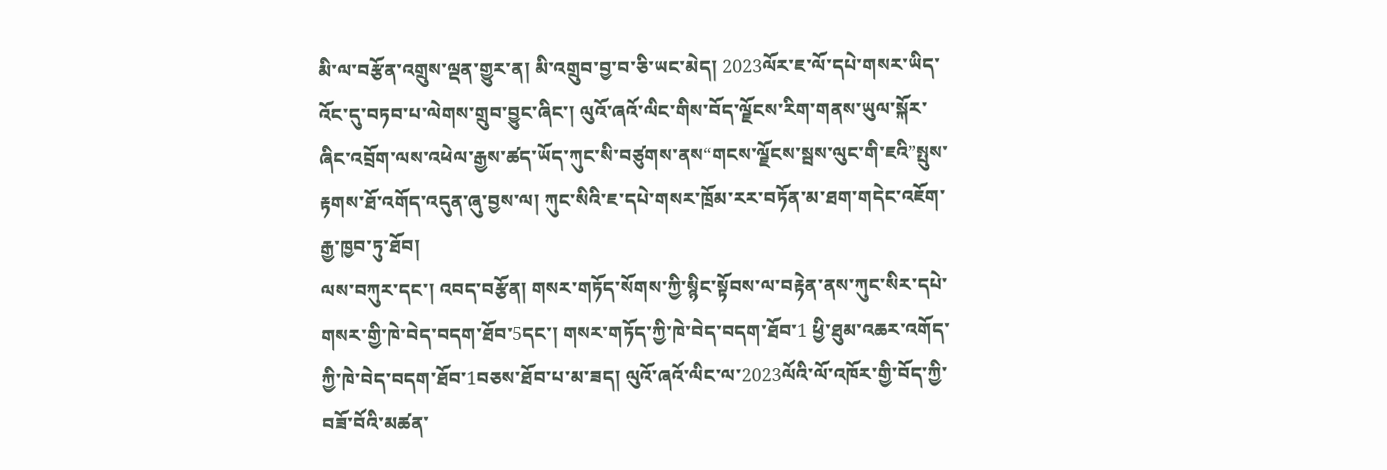མི་ལ་བརྩོན་འགྲུས་ལྡན་གྱུར་ན། མི་འགྲུབ་བྱ་བ་ཅི་ཡང་མེད། 2023ལོར་ཇ་ལོ་དཔེ་གསར་ཡིད་འོང་དུ་བཏབ་པ་ལེགས་གྲུབ་བྱུང་ཞིང་། ལུའོ་ཞའོ་ལིང་གིས་བོད་ལྗོངས་རིག་གནས་ཡུལ་སྐོར་ཞིང་འབྲོག་ལས་འཕེལ་རྒྱས་ཚད་ཡོད་ཀུང་སི་བཙུགས་ནས“གངས་ལྗོངས་སྦས་ལུང་གི་ཇའི”སྤུས་རྟགས་ཐོ་འགོད་འདུན་ཞུ་བྱས་ལ། ཀུང་སིའི་ཇ་དཔེ་གསར་ཁྲོམ་རར་བཏོན་མ་ཐག་གདེང་འཇོག་རྒྱ་ཁྱབ་ཏུ་ཐོབ།
ལས་བཀུར་དང་། འབད་བརྩོན། གསར་གཏོད་སོགས་ཀྱི་སྙིང་སྟོབས་ལ་བརྟེན་ནས་ཀུང་སིར་དཔེ་གསར་གྱི་ཁེ་བེད་བདག་ཐོབ་5དང་། གསར་གཏོད་ཀྱི་ཁེ་བེད་བདག་ཐོབ་1 ཕྱི་ཐུམ་འཆར་འགོད་ཀྱི་ཁེ་བེད་བདག་ཐོབ་1བཅས་ཐོབ་པ་མ་ཟད། ལུའོ་ཞའོ་ལིང་ལ་2023ལོའི་ལོ་འཁོར་གྱི་བོད་ཀྱི་བཟོ་བོའི་མཚན་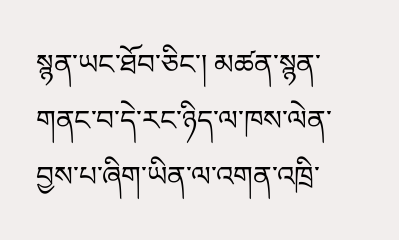སྙན་ཡང་ཐོབ་ཅིང་། མཚན་སྙན་གནང་བ་དེ་རང་ཉིད་ལ་ཁས་ལེན་བྱས་པ་ཞིག་ཡིན་ལ་འགན་འཁྲི་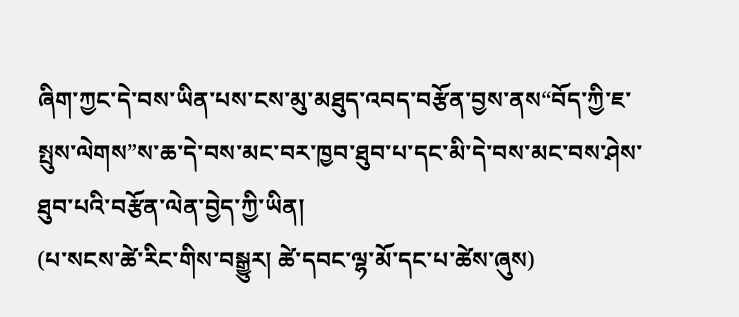ཞིག་ཀྱང་དེ་བས་ཡིན་པས་ངས་མུ་མཐུད་འབད་བརྩོན་བྱས་ནས“བོད་ཀྱི་ཇ་སྤུས་ལེགས”ས་ཆ་དེ་བས་མང་བར་ཁྱབ་ཐུབ་པ་དང་མི་དེ་བས་མང་བས་ཤེས་ཐུབ་པའི་བརྩོན་ལེན་བྱེད་ཀྱི་ཡིན།
(པ་སངས་ཚེ་རིང་གིས་བསྒྱུར། ཚེ་དབང་ལྷ་མོ་དང་པ་ཚེས་ཞུས)